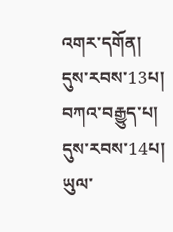འགར་དགོན།                   དུས་རབས་13པ།      བཀའ་བརྒྱུད་པ།          དུས་རབས་14པ།             ཡུལ་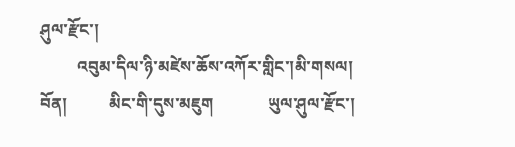ཤུལ་རྫོང་།
         འབུམ་དིལ་ཉི་མཛེས་ཆོས་འཀོར་གླིང་།མི་གསལ།             བོན།          མིང་གི་དུས་མཇུག             ཡུལ་ཤུལ་རྫོང་།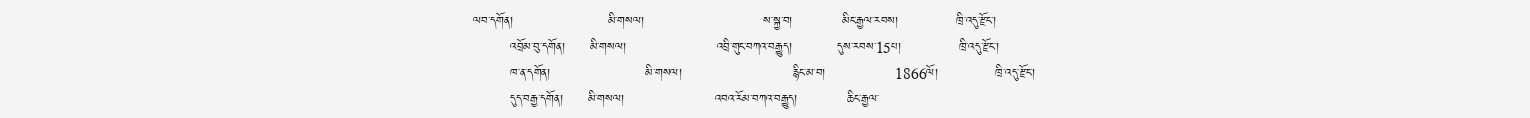ལབ་དགོན།                       མི་གསལ།                             ས་སྐྱ་བ།            མིང་རྒྱལ་རབས།              ཁྲི་འདུ་རྫོང་།
         འབྲོམ་བུ་དགོན།      མི་གསལ།                      འབྲི་གུང་བཀའ་བརྒྱུད།           དུས་རབས་15པ།              ཁྲི་འདུ་རྫོང་།
         ཁ་ན་དགོན།                       མི་གསལ།                           རྙིང་མ་བ།                 1866ལོ།              ཁྲི་འདུ་རྫོང་།
         དུད་བརྒྱ་དགོན།      མི་གསལ།                      འབའ་རོམ་བཀའ་བརྒྱུད།            ཆིང་རྒྱལ་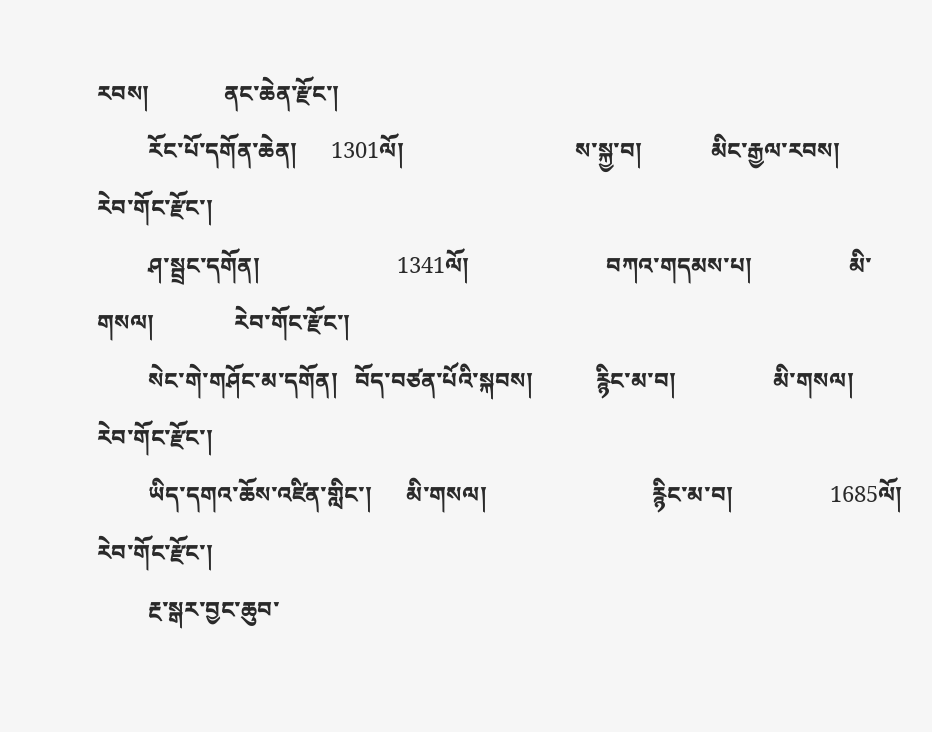རབས།             ནང་ཆེན་རྫོང་།
         རོང་པོ་དགོན་ཆེན།      1301ལོ།                              ས་སྐྱ་བ།            མིང་རྒྱལ་རབས།             རེབ་གོང་རྫོང་།
         ཤ་སྦྲང་དགོན།                        1341ལོ།                        བཀའ་གདམས་པ།                 མི་གསལ།              རེབ་གོང་རྫོང་།
         སེང་གེ་གཤོང་མ་དགོན།   བོད་བཙན་པོའི་སྐབས།           རྙིང་མ་བ།                 མི་གསལ།              རེབ་གོང་རྫོང་།
         ཡིད་དགའ་ཆོས་འཛིན་གླིང་།      མི་གསལ།                             རྙིང་མ་བ།                 1685ལོ།              རེབ་གོང་རྫོང་།
         རྔ་སྒར་བྱང་ཆུབ་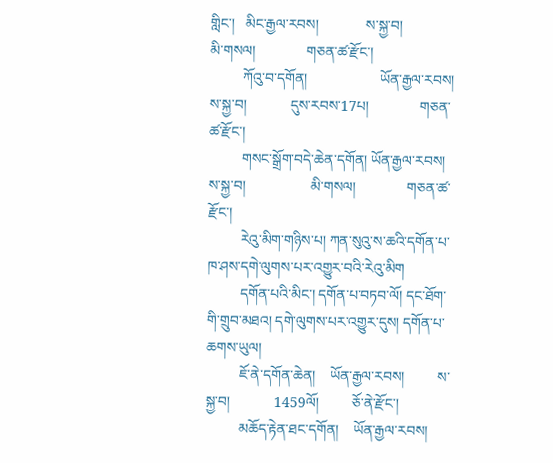གླིང་།   མིང་རྒྱལ་རབས།             ས་སྐྱ་བ།                 མི་གསལ།              གཅན་ཚ་རྫོང་།
         ཀོའུ་བ་དགོན།                    ཡོན་རྒྱལ་རབས།             ས་སྐྱ་བ།            དུས་རབས་17པ།              གཅན་ཚ་རྫོང་།
         གསང་སྒྲོག་བདེ་ཆེན་དགོན། ཡོན་རྒྱལ་རབས།             ས་སྐྱ་བ།                  མི་གསལ།              གཅན་ཚ་རྫོང་།
         རེའུ་མིག་གཉིས་པ། ཀན་སུའུ་ས་ཆའི་དགོན་པ་ཁ་ཤས་དགེ་ལུགས་པར་འགྱུར་བའི་རེའུ་མིག
         དགོན་པའི་མིང་། དགོན་པ་བཏབ་ལོ། དང་ཐོག་གི་གྲུབ་མཐའ། དགེ་ལུགས་པར་འགྱུར་དུས། དགོན་པ་ཆགས་ཡུལ།
         ཇོ་ནེ་དགོན་ཆེན།    ཡོན་རྒྱལ་རབས།         ས་སྐྱ་བ།            1459ལོ།         ཅོ་ནེ་རྫོང་།
         མཆོད་རྟེན་ཐང་དགོན།    ཡོན་རྒྱལ་རབས།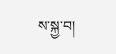ས་སྐྱ་བ།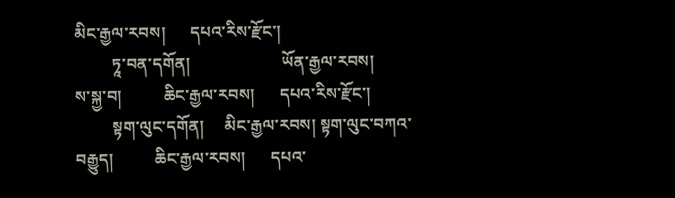མིང་རྒྱལ་རབས།      དཔའ་རིས་རྫོང་།
         ཏཱ་བན་དགོན།                      ཡོན་རྒྱལ་རབས།         ས་སྐྱ་བ།          ཆིང་རྒྱལ་རབས།      དཔའ་རིས་རྫོང་།
         སྟག་ལུང་དགོན།     མིང་རྒྱལ་རབས། སྟག་ལུང་བཀའ་བརྒྱུད།          ཆིང་རྒྱལ་རབས།      དཔའ་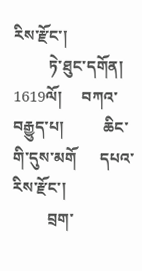རིས་རྫོང་།
         ཏེ་ཐུང་དགོན།                           1619ལོ།     བཀའ་བརྒྱུད་པ།          ཆིང་གི་དུས་མགོ      དཔའ་རིས་རྫོང་།
         བྲག་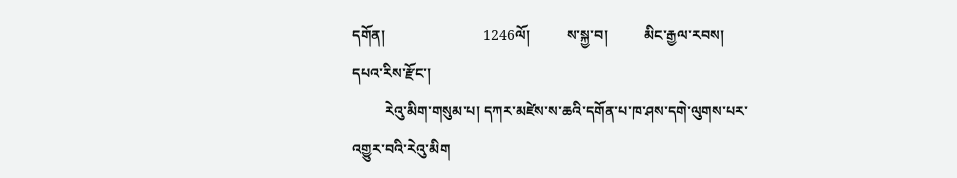དགོན།                           1246ལོ།          ས་སྐྱ་བ།          མིང་རྒྱལ་རབས།      དཔའ་རིས་རྫོང་།
         རེའུ་མིག་གསུམ་པ། དཀར་མཛེས་ས་ཆའི་དགོན་པ་ཁ་ཤས་དགེ་ལུགས་པར་འགྱུར་བའི་རེའུ་མིག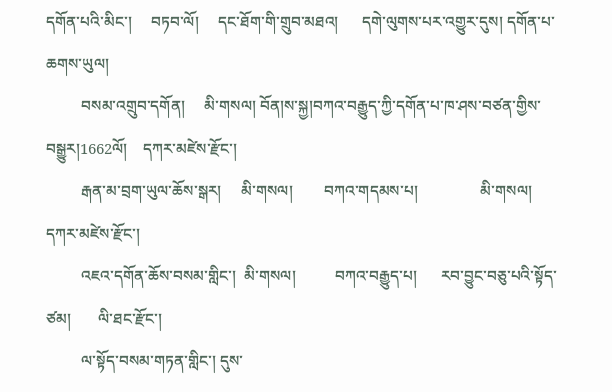དགོན་པའི་མིང་།     བཏབ་ལོ།     དང་ཐོག་གི་གྲུབ་མཐའ།      དགེ་ལུགས་པར་འགྱུར་དུས། དགོན་པ་ཆགས་ཡུལ།
         བསམ་འགྲུབ་དགོན།     མི་གསལ། བོན།ས་སྐྱ།བཀའ་བརྒྱུད་ཀྱི་དགོན་པ་ཁ་ཤས་བཙན་གྱིས་བསྒྱུར།1662ལོ།    དཀར་མཛེས་རྫོང་།
         རྒན་མ་བྲག་ཡུལ་ཆོས་སྒར།     མི་གསལ།        བཀའ་གདམས་པ།                མི་གསལ།                     དཀར་མཛེས་རྫོང་།
         འཇའ་དགོན་ཆོས་བསམ་གླིང་།  མི་གསལ།          བཀའ་བརྒྱུད་པ།      རབ་བྱུང་བཅུ་པའི་སྟོད་ཙམ།       ལི་ཐང་རྫོང་།
         ལ་སྟོད་བསམ་གཏན་གླིང་། དུས་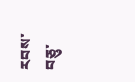རབས་བཅུ་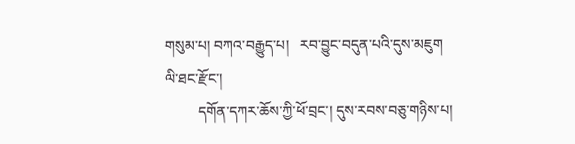གསུམ་པ། བཀའ་བརྒྱུད་པ།   རབ་བྱུང་བདུན་པའི་དུས་མཇུག       ལི་ཐང་རྫོང་།
         དགོན་དཀར་ཆོས་ཀྱི་ཕོ་བྲང་། དུས་རབས་བཅུ་གཉིས་པ།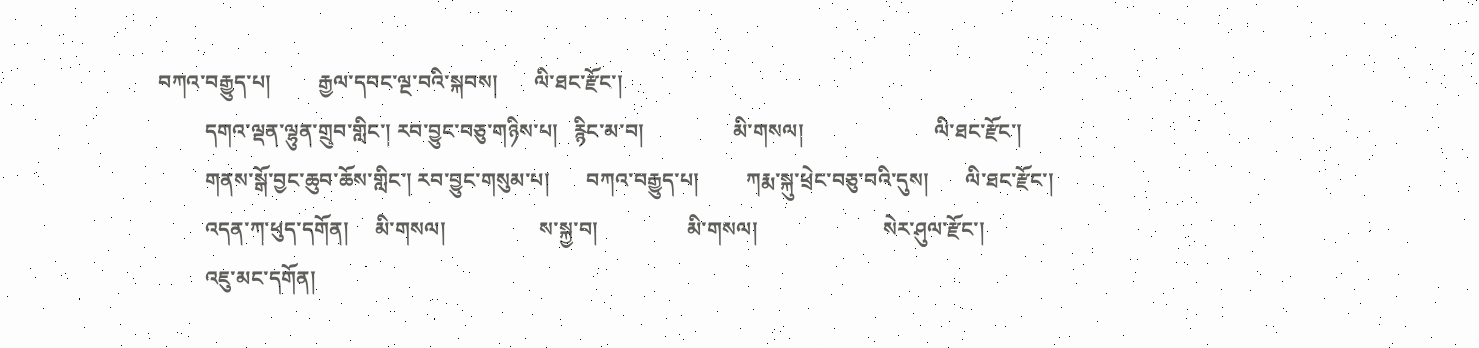བཀའ་བརྒྱུད་པ།         རྒྱལ་དབང་ལྔ་བའི་སྐབས།       ལི་ཐང་རྫོང་།
         དགའ་ལྡན་ལྷུན་གྲུབ་གླིང་། རབ་བྱུང་བཅུ་གཉིས་པ།   རྙིང་མ་བ།                 མི་གསལ།                         ལི་ཐང་རྫོང་།
         གནས་སྒོ་བྱང་ཆུབ་ཆོས་གླིང་། རབ་བྱུང་གསུམ་པ།       བཀའ་བརྒྱུད་པ།         ཀརྨ་སྐུ་ཕྲེང་བཅུ་བའི་དུས།       ལི་ཐང་རྫོང་།
         འདན་ཀ་ཕུད་དགོན།     མི་གསལ།                  ས་སྐྱ་བ།                 མི་གསལ།                        སེར་ཤུལ་རྫོང་།
         འཇུ་མང་དགོན།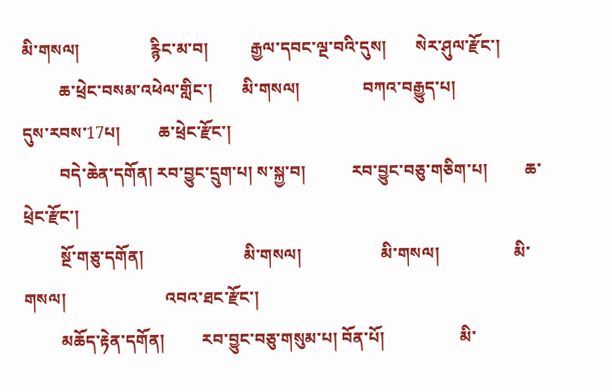མི་གསལ།                 རྙིང་མ་བ།          རྒྱལ་དབང་ལྔ་བའི་དུས།       སེར་ཤུལ་རྫོང་།
         ཆ་ཕྲེང་བསམ་འཕེལ་གླིང་།       མི་གསལ།               བཀའ་བརྒྱུད་པ།               དུས་རབས་17པ།         ཆ་ཕྲེང་རྫོང་།
         བདེ་ཆེན་དགོན། རབ་བྱུང་དྲུག་པ། ས་སྐྱ་བ།           རབ་བྱུང་བཅུ་གཅིག་པ།         ཆ་ཕྲེང་རྫོང་།
         སྔོ་གཅུ་དགོན།                        མི་གསལ།                   མི་གསལ།                  མི་གསལ།                        འབའ་ཐང་རྫོང་།
         མཆོད་རྟེན་དགོན།         རབ་བྱུང་བཅུ་གསུམ་པ། བོན་པོ།                  མི་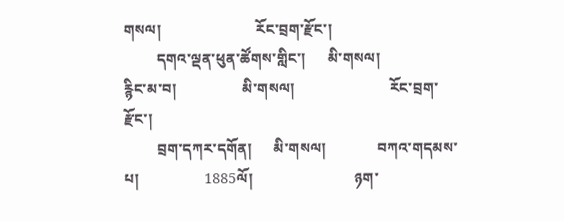གསལ།                          རོང་བྲག་རྫོང་།
         དགའ་ལྡན་ཕུན་ཚོགས་གླིང་།      མི་གསལ།                   རྙིང་མ་བ།                  མི་གསལ།                          རོང་བྲག་རྫོང་།
         བྲག་དཀར་དགོན།      མི་གསལ།              བཀའ་གདམས་པ།                  1885ལོ།                            ཉག་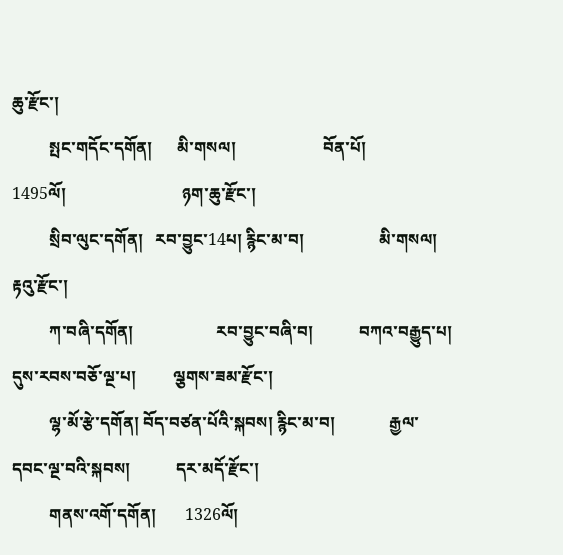ཆུ་རྫོང་།
         སྤང་གདོང་དགོན།      མི་གསལ།                     བོན་པོ།                  1495ལོ།                            ཉག་ཆུ་རྫོང་།
         སྲིབ་ལུང་དགོན།   རབ་བྱུང་14པ། རྙིང་མ་བ།                  མི་གསལ།                               རྟའུ་རྫོང་།
         ཀ་བཞི་དགོན།                    རབ་བྱུང་བཞི་བ།           བཀའ་བརྒྱུད་པ།            དུས་རབས་བཅོ་ལྔ་པ།         ལྕགས་ཟམ་རྫོང་།
         ལྷ་མོ་རྩེ་དགོན། བོད་བཙན་པོའི་སྐབས། རྙིང་མ་བ།             རྒྱལ་དབང་ལྔ་བའི་སྐབས།           དར་མདོ་རྫོང་།
         གནས་འགོ་དགོན།       1326ལོ།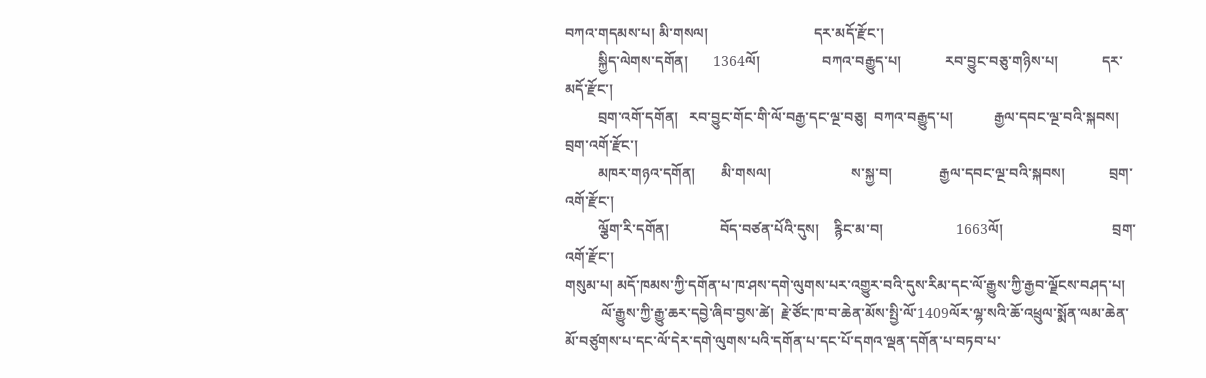བཀའ་གདམས་པ། མི་གསལ།                             དར་མདོ་རྫོང་།
         སྐྱིད་ལེགས་དགོན།       1364ལོ།                 བཀའ་བརྒྱུད་པ།            རབ་བྱུང་བཅུ་གཉིས་པ།            དར་མདོ་རྫོང་།
         བྲག་འགོ་དགོན།   རབ་བྱུང་གོང་གི་ལོ་བརྒྱ་དང་ལྔ་བཅུ།  བཀའ་བརྒྱུད་པ།           རྒྱལ་དབང་ལྔ་བའི་སྐབས།            བྲག་འགོ་རྫོང་།
         མཁར་གཉའ་དགོན།       མི་གསལ།                      ས་སྐྱ་བ།             རྒྱལ་དབང་ལྔ་བའི་སྐབས།            བྲག་འགོ་རྫོང་།
         ལྕོག་རི་དགོན།              བོད་བཙན་པོའི་དུས།    རྙིང་མ་བ།                    1663ལོ།                              བྲག་འགོ་རྫོང་།
གསུམ་པ། མདོ་ཁམས་ཀྱི་དགོན་པ་ཁ་ཤས་དགེ་ལུགས་པར་འགྱུར་བའི་དུས་རིམ་དང་ལོ་རྒྱུས་ཀྱི་རྒྱབ་ལྗོངས་བཤད་པ།
          ལོ་རྒྱུས་ཀྱི་རྒྱུ་ཆར་དབྱེ་ཞིབ་བྱས་ཚེ།  རྗེ་ཙོང་ཁ་བ་ཆེན་མོས་སྤྱི་ལོ་1409ལོར་ལྷ་སའི་ཆོ་འཕྲུལ་སྨོན་ལམ་ཆེན་མོ་བཙུགས་པ་དང་ལོ་དེར་དགེ་ལུགས་པའི་དགོན་པ་དང་པོ་དགའ་ལྡན་དགོན་པ་བཏབ་པ་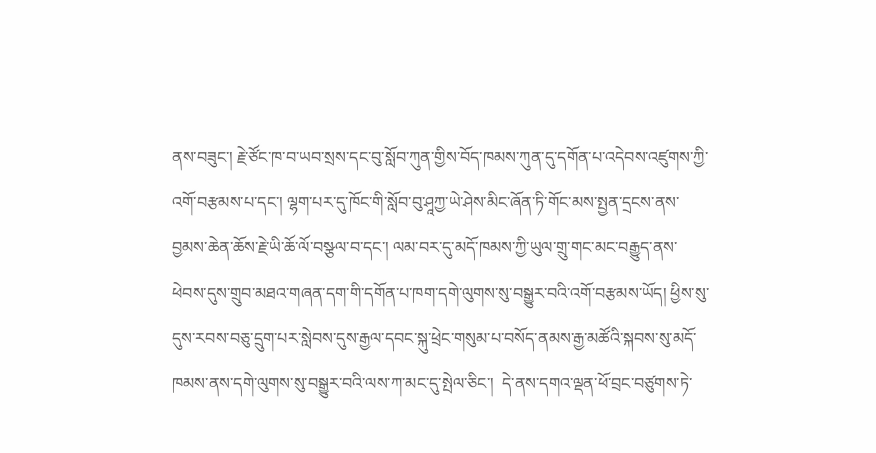ནས་བཟུང་། རྗེ་ཙོང་ཁ་བ་ཡབ་སྲས་དང་བུ་སློབ་ཀུན་གྱིས་བོད་ཁམས་ཀུན་དུ་དགོན་པ་འདེབས་འཛུགས་ཀྱི་འགོ་བརྩམས་པ་དང་། ལྷག་པར་དུ་ཁོང་གི་སློབ་བུ་ཤཱཀྱ་ཡེ་ཤེས་མིང་ཞོན་ཏི་གོང་མས་སྤྱན་དྲངས་ནས་བྱམས་ཆེན་ཆོས་རྗེ་ཡི་ཆོ་ལོ་བསྩལ་བ་དང་། ལམ་བར་དུ་མདོ་ཁམས་ཀྱི་ཡུལ་གྲུ་གང་མང་བརྒྱུད་ནས་ཕེབས་དུས་གྲུབ་མཐའ་གཞན་དག་གི་དགོན་པ་ཁག་དགེ་ལུགས་སུ་བསྒྱུར་བའི་འགོ་བརྩམས་ཡོད། ཕྱིས་སུ་དུས་རབས་བཅུ་དྲུག་པར་སླེབས་དུས་རྒྱལ་དབང་སྐུ་ཕྲེང་གསུམ་པ་བསོད་ནམས་རྒྱ་མཚོའི་སྐབས་སུ་མདོ་ཁམས་ནས་དགེ་ལུགས་སུ་བསྒྱུར་བའི་ལས་ཀ་མང་དུ་སྤེལ་ཅིང་།  དེ་ནས་དགའ་ལྡན་ཕོ་བྲང་བཙུགས་ཏེ་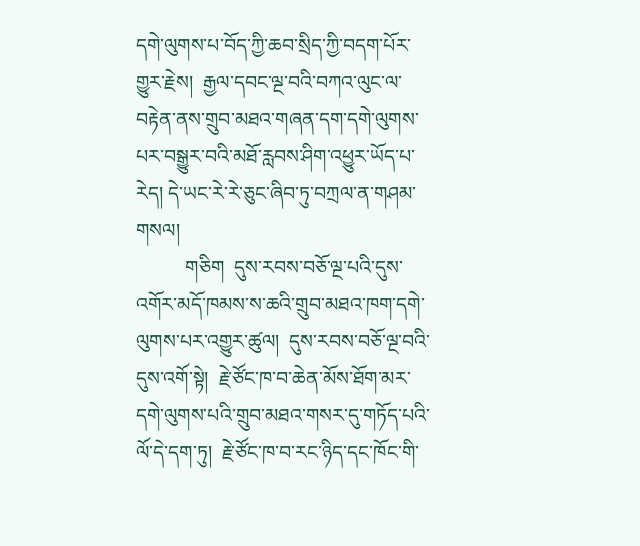དགེ་ལུགས་པ་བོད་ཀྱི་ཆབ་སྲིད་ཀྱི་བདག་པོར་གྱུར་རྗེས།  རྒྱལ་དབང་ལྔ་བའི་བཀའ་ལུང་ལ་བརྟེན་ནས་གྲུབ་མཐའ་གཞན་དག་དགེ་ལུགས་པར་བསྒྱུར་བའི་མཐོ་རླབས་ཤིག་འཕྱུར་ཡོད་པ་རེད། དེ་ཡང་རེ་རེ་ཅུང་ཞིབ་ཏུ་བཀྲལ་ན་གཤམ་གསལ།
          གཅིག  དུས་རབས་བཅོ་ལྔ་པའི་དུས་འགོར་མདོ་ཁམས་ས་ཆའི་གྲུབ་མཐའ་ཁག་དགེ་ལུགས་པར་འགྱུར་ཚུལ།  དུས་རབས་བཅོ་ལྔ་བའི་དུས་འགོ་སྟེ།  རྗེ་ཙོང་ཁ་བ་ཆེན་མོས་ཐོག་མར་དགེ་ལུགས་པའི་གྲུབ་མཐའ་གསར་དུ་གཏོད་པའི་ལོ་དེ་དག་ཏུ།  རྗེ་ཙོང་ཁ་བ་རང་ཉིད་དང་ཁོང་གི་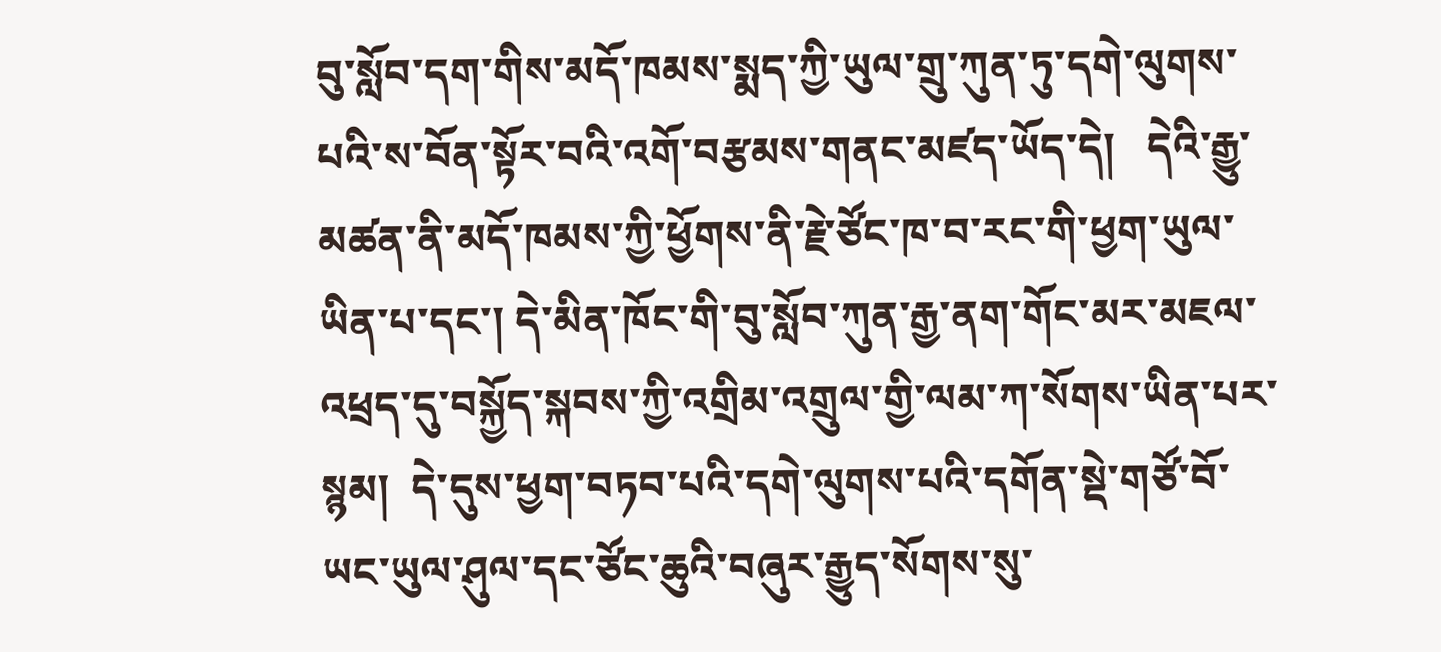བུ་སློབ་དག་གིས་མདོ་ཁམས་སྨད་ཀྱི་ཡུལ་གྲུ་ཀུན་ཏུ་དགེ་ལུགས་པའི་ས་བོན་སྟོར་བའི་འགོ་བརྩམས་གནང་མཛད་ཡོད་དེ།   དེའི་རྒྱུ་མཚན་ནི་མདོ་ཁམས་ཀྱི་ཕྱོགས་ནི་རྗེ་ཙོང་ཁ་བ་རང་གི་ཕྱག་ཡུལ་ཡིན་པ་དང་། དེ་མིན་ཁོང་གི་བུ་སློབ་ཀུན་རྒྱ་ནག་གོང་མར་མཇལ་འཕྲད་དུ་བསྐྱོད་སྐབས་ཀྱི་འགྲིམ་འགྲུལ་གྱི་ལམ་ཀ་སོགས་ཡིན་པར་སྙམ།  དེ་དུས་ཕྱག་བཏབ་པའི་དགེ་ལུགས་པའི་དགོན་སྡེ་གཙོ་བོ་ཡང་ཡུལ་ཤུལ་དང་ཙོང་ཆུའི་བཞུར་རྒྱུད་སོགས་སུ་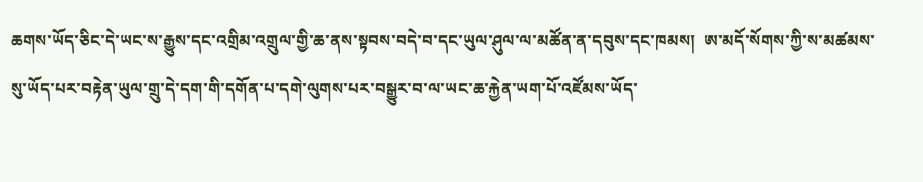ཆགས་ཡོད་ཅིང་དེ་ཡང་ས་རྒྱུས་དང་འགྲིམ་འགྲུལ་གྱི་ཆ་ནས་སྟབས་བདེ་བ་དང་ཡུལ་ཤུལ་ལ་མཚོན་ན་དབུས་དང་ཁམས།  ཨ་མདོ་སོགས་ཀྱི་ས་མཚམས་སུ་ཡོད་པར་བརྟེན་ཡུལ་གྲུ་དེ་དག་གི་དགོན་པ་དགེ་ལུགས་པར་བསྒྱུར་བ་ལ་ཡང་ཆ་རྐྱེན་ཡག་པོ་འཛོམས་ཡོད་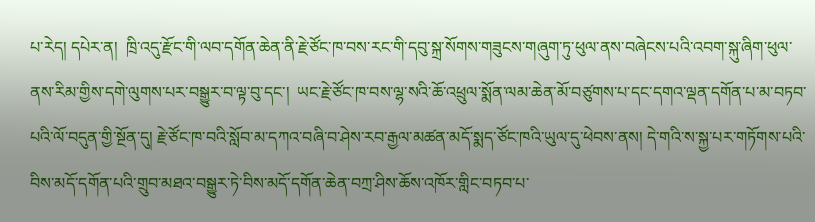པ་རེད། དཔེར་ན།  ཁྲི་འདུ་རྫོང་གི་ལབ་དགོན་ཆེན་ནི་རྗེ་ཙོང་ཁ་བས་རང་གི་དབུ་སྐྲ་སོགས་གཟུངས་གཞུག་ཏུ་ཕུལ་ནས་བཞེངས་པའི་འབག་སྐུ་ཞིག་ཕུལ་ནས་རིམ་གྱིས་དགེ་ལུགས་པར་བསྒྱུར་བ་ལྟ་བུ་དང་།  ཡང་རྗེ་ཙོང་ཁ་བས་ལྷ་སའི་ཆོ་འཕྲུལ་སྨོན་ལམ་ཆེན་མོ་བཙུགས་པ་དང་དགའ་ལྡན་དགོན་པ་མ་བཏབ་པའི་ལོ་བདུན་གྱི་སྔོན་དུ། རྗེ་ཙོང་ཁ་བའི་སློབ་མ་དཀའ་བཞི་བ་ཤེས་རབ་རྒྱལ་མཚན་མདོ་སྨད་ཙོང་ཁའི་ཡུལ་དུ་ཕེབས་ནས། དེ་གའི་ས་སྐྱ་པར་གཏོགས་པའི་བིས་མདོ་དགོན་པའི་གྲུབ་མཐའ་བསྒྱུར་ཏེ་བིས་མདོ་དགོན་ཆེན་བཀྲ་ཤིས་ཆོས་འཁོར་གླིང་བཏབ་པ་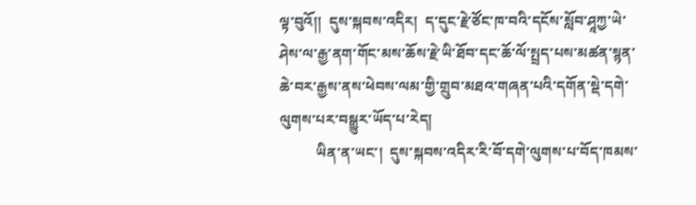ལྟ་བུའོ།།  དུས་སྐབས་འདིར།  ད་དུང་རྗེ་ཙོང་ཁ་བའི་དངོས་སློབ་ཤཱཀྱ་ཡེ་ཤེས་ལ་རྒྱ་ནག་གོང་མས་ཆོས་རྗེ་ཡི་ཐོབ་དང་ཆོ་ལོ་སྤྲད་པས་མཚན་སྙན་ཆེ་བར་རྒྱས་ནས་ཕེབས་ལམ་གྱི་གྲུབ་མཐའ་གཞན་པའི་དགོན་སྡེ་དགེ་ལུགས་པར་བསྒྱུར་ཡོད་པ་རེད།
          ཡིན་ན་ཡང་།  དུས་སྐབས་འདིར་རི་བོ་དགེ་ལུགས་པ་བོད་ཁམས་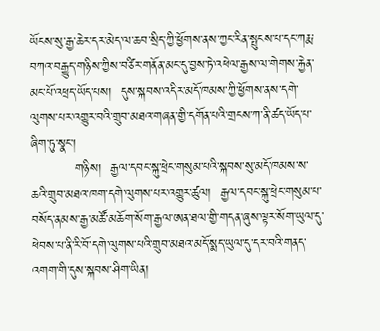ཡོངས་སུ་རྒྱ་ཆེར་དར་མེད་ལ་ཆབ་སྲིད་ཀྱི་ཕྱོགས་ནས་ཀྱང་རིན་སྤུངས་པ་དང་ཀརྨ་བཀའ་བརྒྱུད་གཉིས་ཀྱིས་བཙིར་གནོན་མང་དུ་བྱས་ཏེ་འཕེལ་རྒྱས་ལ་གེགས་རྐྱེན་མང་པོ་འཕྲད་ཡོད་པས།  དུས་སྐབས་འདིར་མདོ་ཁམས་ཀྱི་ཕྱོགས་ནས་དགེ་ལུགས་པར་འགྱུར་བའི་གྲུབ་མཐའ་གཞན་གྱི་དགོན་པའི་གྲངས་ཀ་ནི་ཚད་ཡོད་པ་ཞིག་ཏུ་སྣང་།
          གཉིས།  རྒྱལ་དབང་སྐུ་ཕྲེང་གསུམ་པའི་སྐབས་སུ་མདོ་ཁམས་ས་ཆའི་གྲུབ་མཐའ་ཁག་དགེ་ལུགས་པར་འགྱུར་ཚུལ།  རྒྱལ་དབང་སྐུ་ཕྲེང་གསུམ་པ་བསོད་ནམས་རྒྱ་མཚོ་མཆོག་སོག་རྒྱལ་ཨན་ཐལ་གྱི་གདན་ཞུས་ལྟར་སོག་ཡུལ་དུ་ཕེབས་པ་ནི་རི་བོ་དགེ་ལུགས་པའི་གྲུབ་མཐའ་མདོ་སྨད་ཡུལ་དུ་དར་བའི་གནད་འགག་གི་དུས་སྐབས་ཤིག་ཡིན།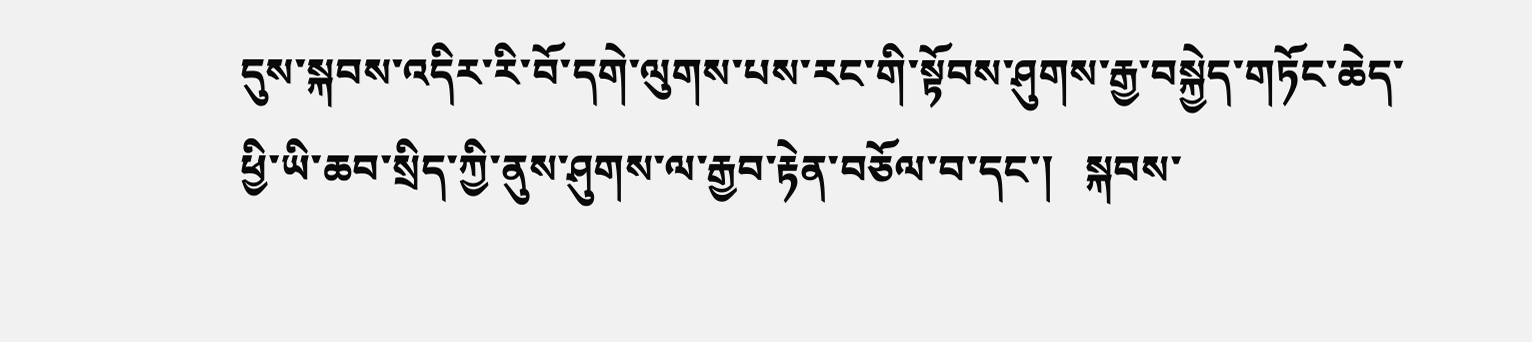དུས་སྐབས་འདིར་རི་བོ་དགེ་ལུགས་པས་རང་གི་སྟོབས་ཤུགས་རྒྱ་བསྐྱེད་གཏོང་ཆེད་ཕྱི་ཡི་ཆབ་སྲིད་ཀྱི་ནུས་ཤུགས་ལ་རྒྱབ་རྟེན་བཅོལ་བ་དང་།   སྐབས་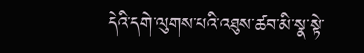དེའི་དགེ་ལུགས་པའི་འཐུས་ཚབ་མི་སྣ་སྟེ་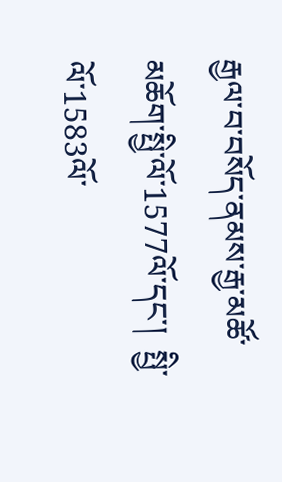རྒྱལ་བ་བསོད་ནམས་རྒྱ་མཚོ་མཆོག་སྤྱི་ལོ་1577ལོ་དང་།  སྤྱི་ལོ་1583ལོ་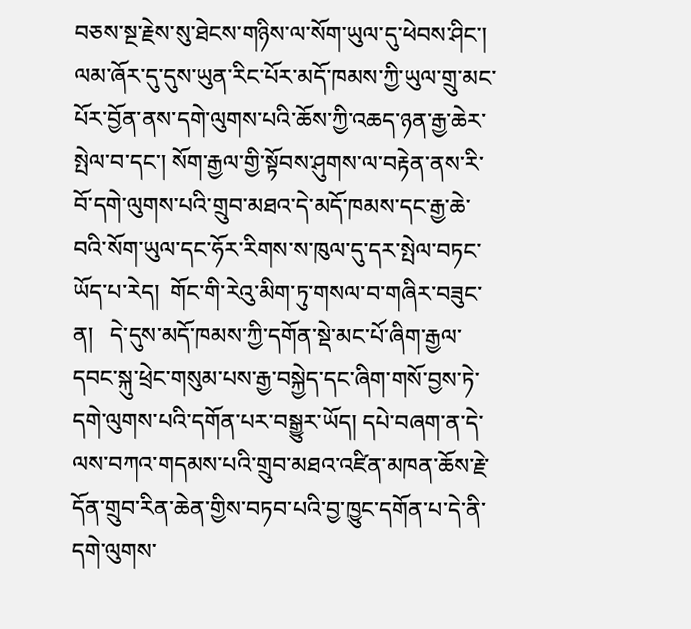བཅས་སྔ་རྗེས་སུ་ཐེངས་གཉིས་ལ་སོག་ཡུལ་དུ་ཕེབས་ཤིང་།  ལམ་ཞོར་དུ་དུས་ཡུན་རིང་པོར་མདོ་ཁམས་ཀྱི་ཡུལ་གྲུ་མང་པོར་བྱོན་ནས་དགེ་ལུགས་པའི་ཆོས་ཀྱི་འཆད་ཉན་རྒྱ་ཆེར་སྤེལ་བ་དང་། སོག་རྒྱལ་གྱི་སྟོབས་ཤུགས་ལ་བརྟེན་ནས་རི་བོ་དགེ་ལུགས་པའི་གྲུབ་མཐའ་དེ་མདོ་ཁམས་དང་རྒྱ་ཆེ་བའི་སོག་ཡུལ་དང་ཧོར་རིགས་ས་ཁུལ་དུ་དར་སྤེལ་བཏང་ཡོད་པ་རེད།  གོང་གི་རེའུ་མིག་ཏུ་གསལ་བ་གཞིར་བཟུང་ན།   དེ་དུས་མདོ་ཁམས་ཀྱི་དགོན་སྡེ་མང་པོ་ཞིག་རྒྱལ་དབང་སྐུ་ཕྲེང་གསུམ་པས་རྒྱ་བསྐྱེད་དང་ཞིག་གསོ་བྱས་ཏེ་དགེ་ལུགས་པའི་དགོན་པར་བསྒྱུར་ཡོད། དཔེ་བཞག་ན་དེ་ལས་བཀའ་གདམས་པའི་གྲུབ་མཐའ་འཛིན་མཁན་ཆོས་རྗེ་དོན་གྲུབ་རིན་ཆེན་གྱིས་བཏབ་པའི་བྱ་ཁྱུང་དགོན་པ་དེ་ནི་དགེ་ལུགས་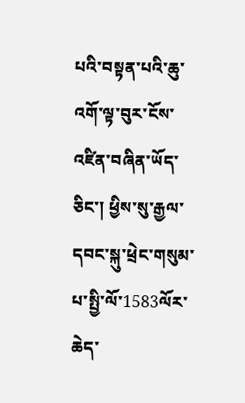པའི་བསྟན་པའི་ཆུ་འགོ་ལྟ་བུར་ངོས་འཛིན་བཞིན་ཡོད་ཅིང་། ཕྱིས་སུ་རྒྱལ་དབང་སྐུ་ཕྲེང་གསུམ་པ་སྤྱི་ལོ་1583ལོར་ཆེད་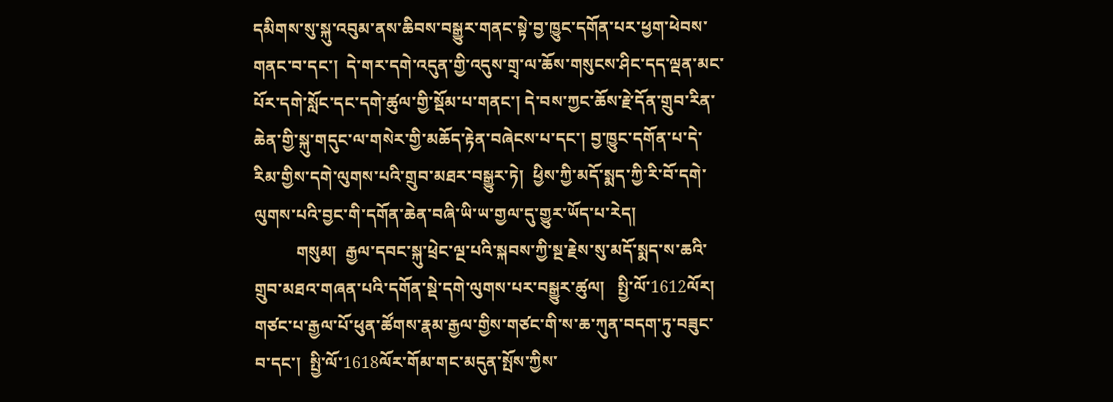དམིགས་སུ་སྐུ་འབུམ་ནས་ཆིབས་བསྒྱུར་གནང་སྟེ་བྱ་ཁྱུང་དགོན་པར་ཕྱག་ཕེབས་གནང་བ་དང་།  དེ་གར་དགེ་འདུན་གྱི་འདུས་གྲྭ་ལ་ཆོས་གསུངས་ཤིང་དད་ལྡན་མང་པོར་དགེ་སློང་དང་དགེ་ཚུལ་གྱི་སྡོམ་པ་གནང་། དེ་བས་ཀྱང་ཆོས་རྗེ་དོན་གྲུབ་རིན་ཆེན་གྱི་སྐུ་གདུང་ལ་གསེར་གྱི་མཆོད་རྟེན་བཞེངས་པ་དང་། བྱ་ཁྱུང་དགོན་པ་དེ་རིམ་གྱིས་དགེ་ལུགས་པའི་གྲུབ་མཐར་བསྒྱུར་ཏེ།  ཕྱིས་ཀྱི་མདོ་སྨད་ཀྱི་རི་བོ་དགེ་ལུགས་པའི་བྱང་གི་དགོན་ཆེན་བཞི་ཡི་ཡ་གྱལ་དུ་གྱུར་ཡོད་པ་རེད།
          གསུམ།  རྒྱལ་དབང་སྐུ་ཕྲེང་ལྔ་པའི་སྐབས་ཀྱི་སྔ་རྗེས་སུ་མདོ་སྨད་ས་ཆའི་གྲུབ་མཐའ་གཞན་པའི་དགོན་སྡེ་དགེ་ལུགས་པར་བསྒྱུར་ཚུལ།   སྤྱི་ལོ་1612ལོར།  གཙང་པ་རྒྱལ་པོ་ཕུན་ཚོགས་རྣམ་རྒྱལ་གྱིས་གཙང་གི་ས་ཆ་ཀུན་བདག་ཏུ་བཟུང་བ་དང་།  སྤྱི་ལོ་1618ལོར་གོམ་གང་མདུན་སྤོས་ཀྱིས་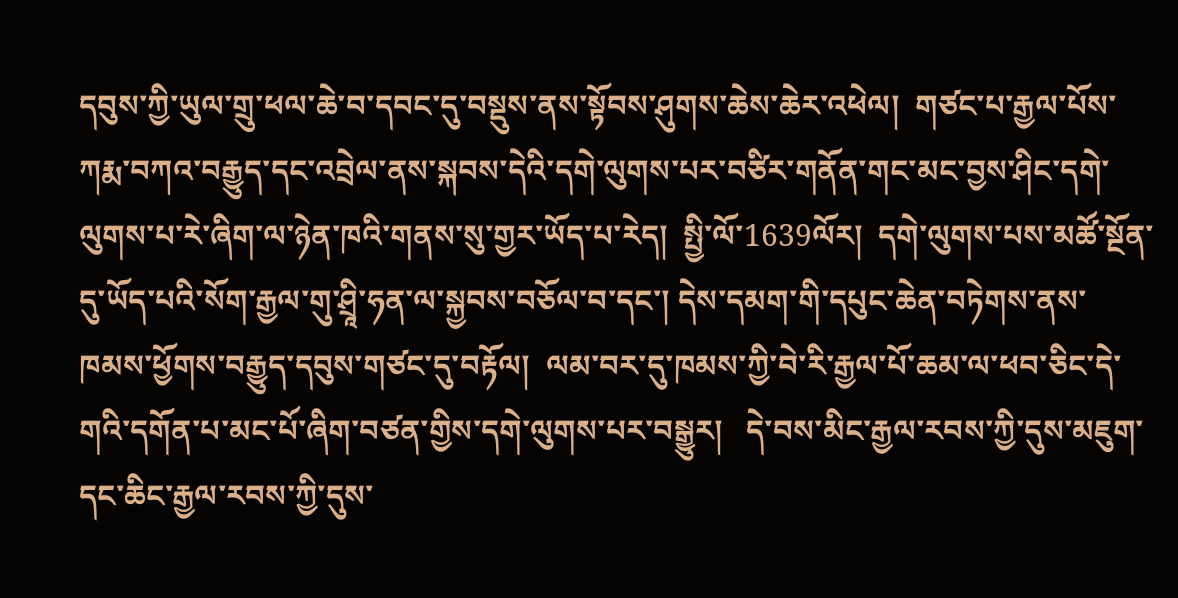དབུས་ཀྱི་ཡུལ་གྲུ་ཕལ་ཆེ་བ་དབང་དུ་བསྡུས་ནས་སྟོབས་ཤུགས་ཆེས་ཆེར་འཕེལ།  གཙང་པ་རྒྱལ་པོས་ཀརྨ་བཀའ་བརྒྱུད་དང་འབྲེལ་ནས་སྐབས་དེའི་དགེ་ལུགས་པར་བཙིར་གནོན་གང་མང་བྱས་ཤིང་དགེ་ལུགས་པ་རེ་ཞིག་ལ་ཉེན་ཁའི་གནས་སུ་གྱར་ཡོད་པ་རེད།  སྤྱི་ལོ་1639ལོར།  དགེ་ལུགས་པས་མཚོ་སྔོན་དུ་ཡོད་པའི་སོག་རྒྱལ་གུ་ཤྲཱི་ཧན་ལ་སྐྱབས་བཅོལ་བ་དང་། དེས་དམག་གི་དཔུང་ཆེན་བཏེགས་ནས་ཁམས་ཕྱོགས་བརྒྱུད་དབུས་གཙང་དུ་བརྟོལ།  ལམ་བར་དུ་ཁམས་ཀྱི་བེ་རི་རྒྱལ་པོ་ཆམ་ལ་ཕབ་ཅིང་དེ་གའི་དགོན་པ་མང་པོ་ཞིག་བཙན་གྱིས་དགེ་ལུགས་པར་བསྒྱུར།   དེ་བས་མིང་རྒྱལ་རབས་ཀྱི་དུས་མཇུག་དང་ཆིང་རྒྱལ་རབས་ཀྱི་དུས་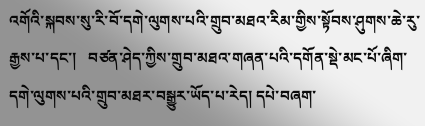འགོའི་སྐབས་སུ་རི་བོ་དགེ་ལུགས་པའི་གྲུབ་མཐའ་རིམ་གྱིས་སྟོབས་ཤུགས་ཆེ་རུ་རྒྱས་པ་དང་།   བཙན་ཤེད་ཀྱིས་གྲུབ་མཐའ་གཞན་པའི་དགོན་སྡེ་མང་པོ་ཞིག་དགེ་ལུགས་པའི་གྲུབ་མཐར་བསྒྱུར་ཡོད་པ་རེད། དཔེ་བཞག་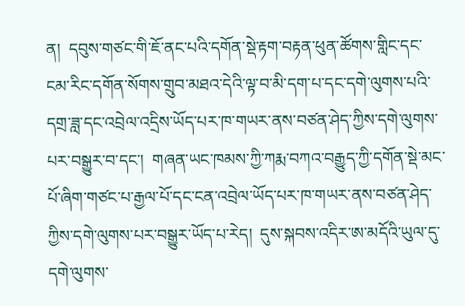ན།  དབུས་གཙང་གི་ཇོ་ནང་པའི་དགོན་སྡེ་རྟག་བརྟན་ཕུན་ཚོགས་གླིང་དང་ངམ་རིང་དགོན་སོགས་གྲུབ་མཐའ་དེའི་ལྟ་བ་མི་དག་པ་དང་དགེ་ལུགས་པའི་དགྲ་ཟླ་དང་འབྲེལ་འདྲིས་ཡོད་པར་ཁ་གཡར་ནས་བཙན་ཤེད་ཀྱིས་དགེ་ལུགས་པར་བསྒྱུར་བ་དང་།  གཞན་ཡང་ཁམས་ཀྱི་ཀརྨ་བཀའ་བརྒྱུད་ཀྱི་དགོན་སྡེ་མང་པོ་ཞིག་གཙང་པ་རྒྱལ་པོ་དང་ངན་འབྲེལ་ཡོད་པར་ཁ་གཡར་ནས་བཙན་ཤེད་ཀྱིས་དགེ་ལུགས་པར་བསྒྱུར་ཡོད་པ་རེད།  དུས་སྐབས་འདིར་ཨ་མདོའི་ཡུལ་དུ་དགེ་ལུགས་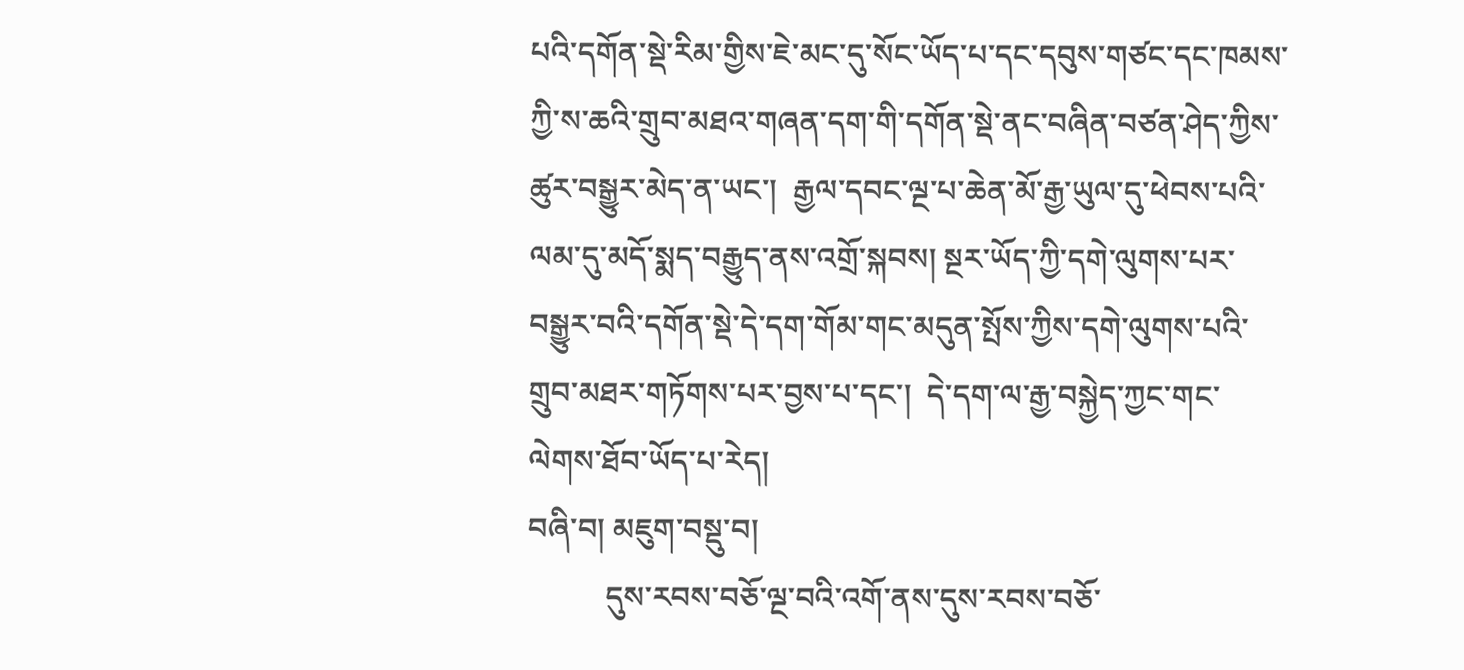པའི་དགོན་སྡེ་རིམ་གྱིས་ཇེ་མང་དུ་སོང་ཡོད་པ་དང་དབུས་གཙང་དང་ཁམས་ཀྱི་ས་ཆའི་གྲུབ་མཐའ་གཞན་དག་གི་དགོན་སྡེ་ནང་བཞིན་བཙན་ཤེད་ཀྱིས་ཚུར་བསྒྱུར་མེད་ན་ཡང་།  རྒྱལ་དབང་ལྔ་པ་ཆེན་མོ་རྒྱ་ཡུལ་དུ་ཕེབས་པའི་ལམ་དུ་མདོ་སྨད་བརྒྱུད་ནས་འགྲོ་སྐབས། སྔར་ཡོད་ཀྱི་དགེ་ལུགས་པར་བསྒྱུར་བའི་དགོན་སྡེ་དེ་དག་གོམ་གང་མདུན་སྤོས་ཀྱིས་དགེ་ལུགས་པའི་གྲུབ་མཐར་གཏོགས་པར་བྱས་པ་དང་།  དེ་དག་ལ་རྒྱ་བསྐྱེད་ཀྱང་གང་ལེགས་ཐོབ་ཡོད་པ་རེད།
བཞི་བ། མཇུག་བསྡུ་བ།
          དུས་རབས་བཅོ་ལྔ་བའི་འགོ་ནས་དུས་རབས་བཅོ་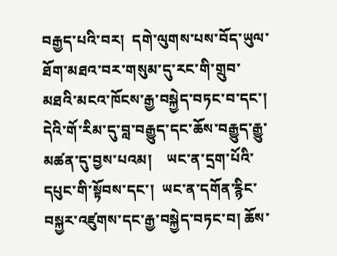བརྒྱད་པའི་བར།  དགེ་ལུགས་པས་བོད་ཡུལ་ཐོག་མཐའ་བར་གསུམ་དུ་རང་གི་གྲུབ་མཐའི་མངའ་ཁོངས་རྒྱ་བསྐྱེད་བཏང་བ་དང་། དེའི་གོ་རིམ་དུ་བླ་བརྒྱུད་དང་ཆོས་བརྒྱུད་རྒྱུ་མཚན་དུ་བྱས་པའམ།    ཡང་ན་དྲག་པོའི་དཔུང་གི་སྟོབས་དང་།  ཡང་ན་དགོན་རྙིང་བསྐྱར་འཛུགས་དང་རྒྱ་བསྐྱེད་བཏང་བ། ཆོས་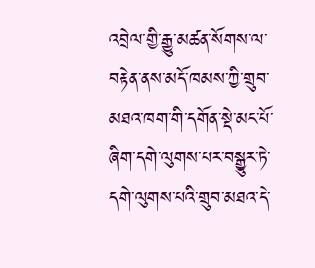འབྲེལ་གྱི་རྒྱུ་མཚན་སོགས་ལ་བརྟེན་ནས་མདོ་ཁམས་ཀྱི་གྲུབ་མཐའ་ཁག་གི་དགོན་སྡེ་མང་པོ་ཞིག་དགེ་ལུགས་པར་བསྒྱུར་ཏེ་དགེ་ལུགས་པའི་གྲུབ་མཐའ་དེ་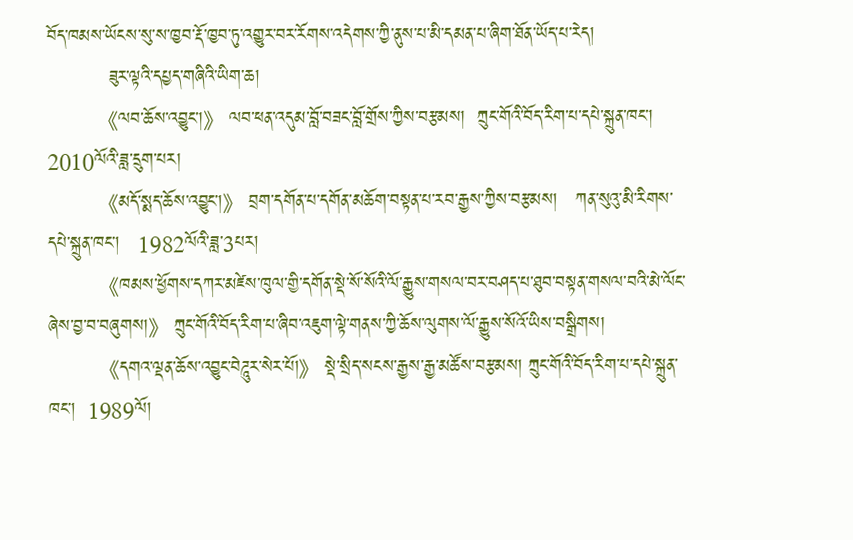བོད་ཁམས་ཡོངས་སུ་ས་ཁྱབ་རྡོ་ཁྱབ་ཏུ་འགྱུར་བར་རོགས་འདེགས་ཀྱི་ནུས་པ་མི་དམན་པ་ཞིག་ཐོན་ཡོད་པ་རེད།
          ཟུར་ལྟའི་དཔྱད་གཞིའི་ཡིག་ཆ།
          《ལབ་ཆོས་འབྱུང་།》 ལབ་ཕན་འདུམ་བློ་བཟང་བློ་གྲོས་ཀྱིས་བརྩམས།  ཀྲུང་གོའི་བོད་རིག་པ་དཔེ་སྐྲུན་ཁང་།  2010ལོའི་ཟླ་དྲུག་པར།
          《མདོ་སྨད་ཆོས་འབྱུང་།》 བྲག་དགོན་པ་དགོན་མཆོག་བསྟན་པ་རབ་རྒྱས་ཀྱིས་བརྩམས།   ཀན་སུའུ་མི་རིགས་དཔེ་སྐྲུན་ཁང་།   1982ལོའི་ཟླ་3པར།
          《ཁམས་ཕྱོགས་དཀར་མཛེས་ཁུལ་གྱི་དགོན་སྡེ་སོ་སོའི་ལོ་རྒྱུས་གསལ་བར་བཤད་པ་ཐུབ་བསྟན་གསལ་བའི་མེ་ལོང་ཞེས་བྱ་བ་བཞུགས།》 ཀྲུང་གོའི་བོད་རིག་པ་ཞིབ་འཇུག་ལྟེ་གནས་ཀྱི་ཆོས་ལུགས་ལོ་རྒྱུས་སོའོ་ཡིས་བསྒྲིགས།
          《དགའ་ལྡན་ཆོས་འབྱུང་བེཌཱུར་སེར་པོ།》 སྡེ་སྲིད་སངས་རྒྱས་རྒྱ་མཚོས་བརྩམས། ཀྲུང་གོའི་བོད་རིག་པ་དཔེ་སྐྲུན་ཁང་།  1989ལོ།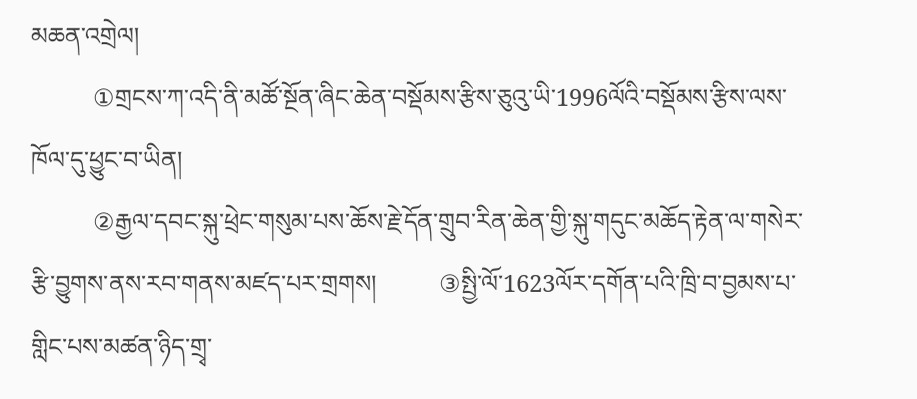མཆན་འགྲེལ།
          ①གྲངས་ཀ་འདི་ནི་མཚོ་སྔོན་ཞིང་ཆེན་བསྡོམས་རྩིས་ཅུའུ་ཡི་1996ལོའི་བསྡོམས་རྩིས་ལས་ཁོལ་དུ་ཕྱུང་བ་ཡིན།
          ②རྒྱལ་དབང་སྐུ་ཕྲེང་གསུམ་པས་ཆོས་རྗེ་དོན་གྲུབ་རིན་ཆེན་གྱི་སྐུ་གདུང་མཆོད་རྟེན་ལ་གསེར་རྩི་བྱུགས་ནས་རབ་གནས་མཛད་པར་གྲགས།          ③སྤྱི་ལོ་1623ལོར་དགོན་པའི་ཁྲི་བ་བྱམས་པ་གླིང་པས་མཚན་ཉིད་གྲྭ་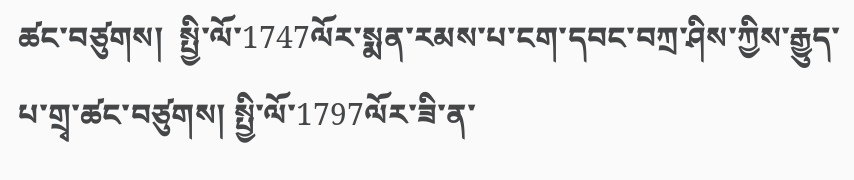ཚང་བཙུགས།  སྤྱི་ལོ་1747ལོར་སྨན་རམས་པ་ངག་དབང་བཀྲ་ཤིས་ཀྱིས་རྒྱུད་པ་གྲྭ་ཚང་བཙུགས། སྤྱི་ལོ་1797ལོར་ཟི་ན་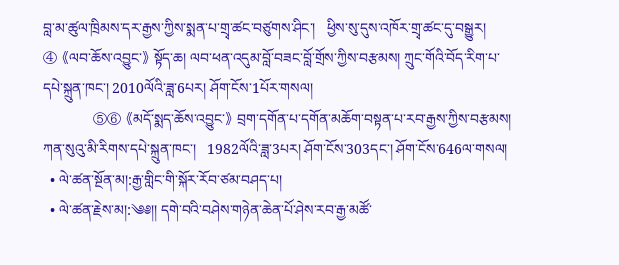བླ་མ་ཚུལ་ཁྲིམས་དར་རྒྱས་ཀྱིས་སྨན་པ་གྲྭ་ཚང་བཙུགས་ཤིང་།   ཕྱིས་སུ་དུས་འཁོར་གྲྭ་ཚང་དུ་བསྒྱུར།          ④ 《ལབ་ཆོས་འབྱུང་》 སྟོད་ཆ། ལབ་ཕན་འདུམ་བློ་བཟང་བློ་གྲོས་ཀྱིས་བརྩམས། ཀྲུང་གོའི་བོད་རིག་པ་དཔེ་སྐྲུན་ཁང་། 2010ལོའི་ཟླ་6པར། ཤོག་ངོས་1པོར་གསལ།
          ⑤⑥ 《མདོ་སྨད་ཆོས་འབྱུང་》 བྲག་དགོན་པ་དགོན་མཆོག་བསྟན་པ་རབ་རྒྱས་ཀྱིས་བརྩམས།  ཀན་སུའུ་མི་རིགས་དཔེ་སྐྲུན་ཁང་།   1982ལོའི་ཟླ་3པར། ཤོག་ངོས་303དང་། ཤོག་ངོས་646ལ་གསལ།
  • ལེ་ཚན་སྔོན་མ།:རྒྱ་གླིང་གི་སྐོར་རོབ་ཙམ་བཤད་པ།
  • ལེ་ཚན་རྗེས་མ།:༄༅།། དགེ་བའི་བཤེས་གཉེན་ཆེན་པོ་ཤེས་རབ་རྒྱ་མཚོ་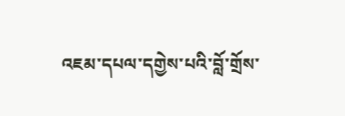འཇམ་དཔལ་དགྱེས་པའི་བློ་གྲོས་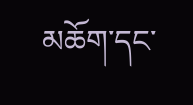མཆོག་དང་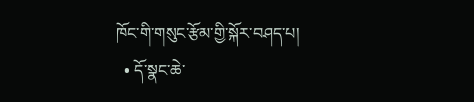ཁོང་གི་གསུང་རྩོམ་གྱི་སྐོར་བཤད་པ།
  • དོ་སྣང་ཆེ་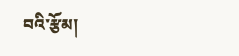བའི་རྩོམ།